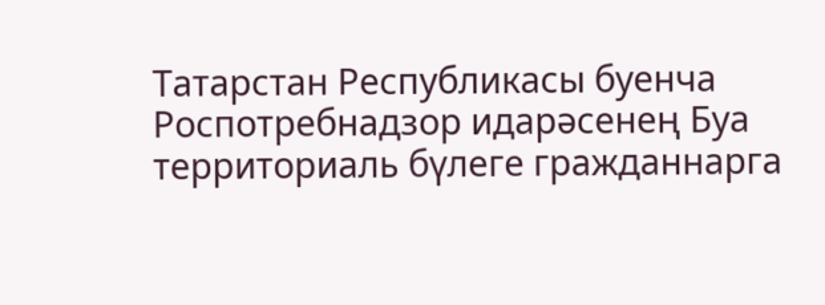Татарстан Республикасы буенча Роспотребнадзор идарәсенең Буа территориаль бүлеге гражданнарга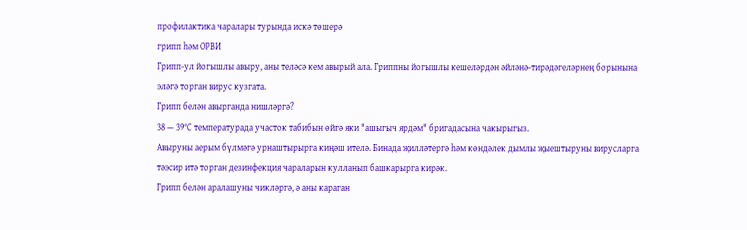профилактика чаралары турында искә төшерә
грипп һәм ОРВИ
Грипп-ул йогышлы авыру, аны теләсә кем авырый ала. Гриппны йогышлы кешеләрдән әйләнә-тирәдәгеләрнең борынына эләгә торган вирус кузгата.
Грипп белән авырганда нишләргә?
38 — 39°С температурада участок табибын өйгә яки "ашыгыч ярдәм" бригадасына чакырыгыз.
Авыруны аерым бүлмәгә урнаштырырга киңәш ителә. Бинада җилләтергә һәм көндәлек дымлы җыештыруны вирусларга тәэсир итә торган дезинфекция чараларын кулланып башкарырга кирәк.
Грипп белән аралашуны чикләргә, ә аны караган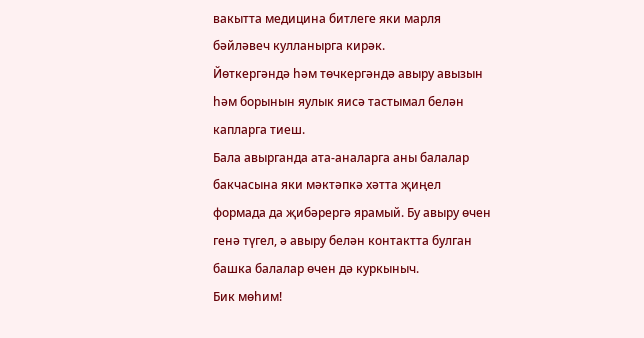вакытта медицина битлеге яки марля бәйләвеч кулланырга кирәк.
Йөткергәндә һәм төчкергәндә авыру авызын һәм борынын яулык яисә тастымал белән капларга тиеш.
Бала авырганда ата-аналарга аны балалар бакчасына яки мәктәпкә хәтта җиңел формада да җибәрергә ярамый. Бу авыру өчен генә түгел, ә авыру белән контактта булган башка балалар өчен дә куркыныч.
Бик мөһим!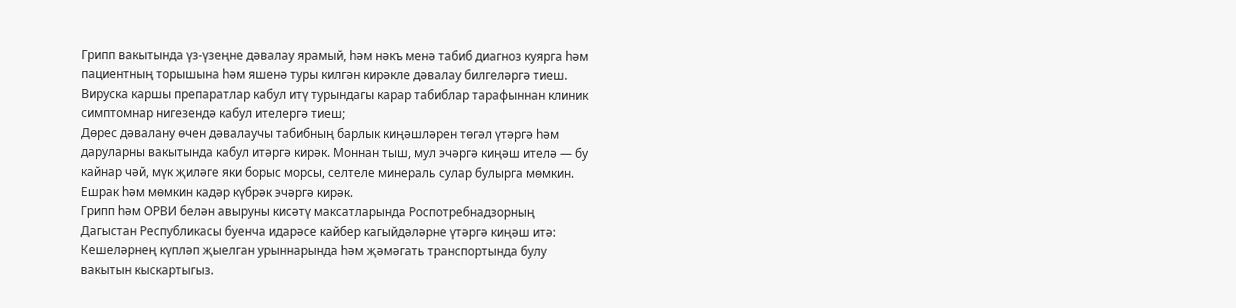Грипп вакытында үз-үзеңне дәвалау ярамый, һәм нәкъ менә табиб диагноз куярга һәм пациентның торышына һәм яшенә туры килгән кирәкле дәвалау билгеләргә тиеш. Вируска каршы препаратлар кабул итү турындагы карар табиблар тарафыннан клиник симптомнар нигезендә кабул ителергә тиеш;
Дөрес дәвалану өчен дәвалаучы табибның барлык киңәшләрен төгәл үтәргә һәм даруларны вакытында кабул итәргә кирәк. Моннан тыш, мул эчәргә киңәш ителә — бу кайнар чәй, мүк җиләге яки борыс морсы, селтеле минераль сулар булырга мөмкин. Ешрак һәм мөмкин кадәр күбрәк эчәргә кирәк.
Грипп һәм ОРВИ белән авыруны кисәтү максатларында Роспотребнадзорның Дагыстан Республикасы буенча идарәсе кайбер кагыйдәләрне үтәргә киңәш итә:
Кешеләрнең күпләп җыелган урыннарында һәм җәмәгать транспортында булу вакытын кыскартыгыз.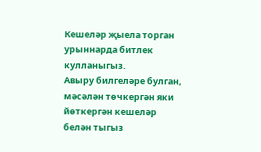Кешеләр җыела торган урыннарда битлек кулланыгыз.
Авыру билгеләре булган, мәсәлән төчкергән яки йөткергән кешеләр белән тыгыз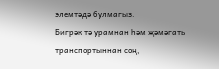элемтәдә булмагыз.
Бигрәк тә урамнан һәм җәмәгать транспортыннан соң,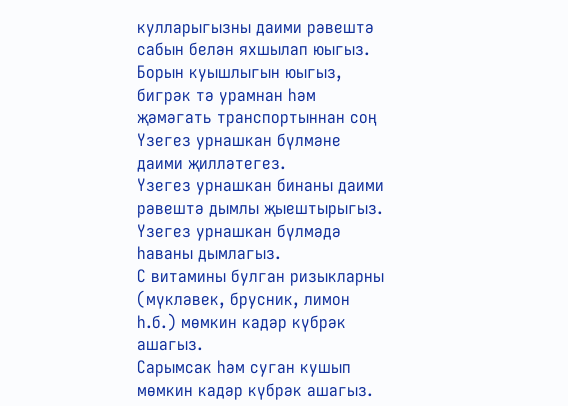кулларыгызны даими рәвештә сабын белән яхшылап юыгыз.
Борын куышлыгын юыгыз, бигрәк тә урамнан һәм җәмәгать транспортыннан соң
Үзегез урнашкан бүлмәне даими җилләтегез.
Үзегез урнашкан бинаны даими рәвештә дымлы җыештырыгыз.
Үзегез урнашкан бүлмәдә һаваны дымлагыз.
С витамины булган ризыкларны (мүкләвек, брусник, лимон һ.б.) мөмкин кадәр күбрәк ашагыз.
Сарымсак һәм суган кушып мөмкин кадәр күбрәк ашагыз.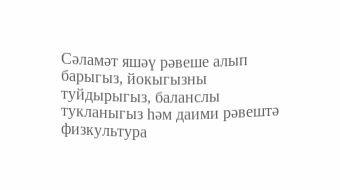Сәламәт яшәү рәвеше алып барыгыз, йокыгызны туйдырыгыз, баланслы тукланыгыз һәм даими рәвештә физкультура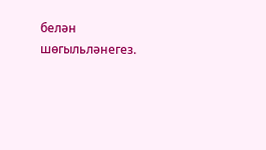белән шөгыльләнегез.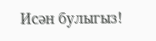Исән булыгыз!